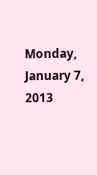Monday, January 7, 2013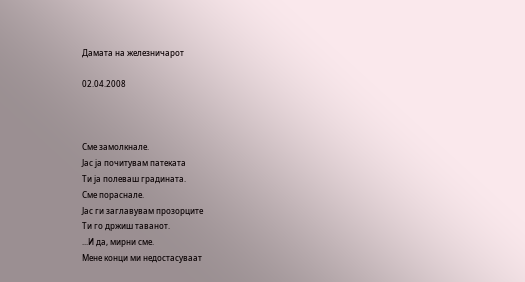Дамата на железничарот

02.04.2008



Сме замолкнале.
Јас ја почитувам патеката
Ти ја полеваш градината.
Сме пораснале.
Јас ги заглавувам прозорците
Ти го држиш таванот.
...И да, мирни сме.
Мене конци ми недостасуваат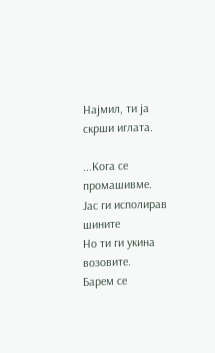Најмил, ти ја скрши иглата.

...Кога се промашивме.
Јас ги исполирав шините
Но ти ги укина возовите.
Барем се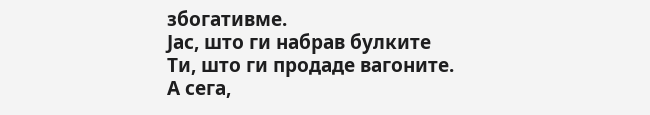збогативме.
Јас, што ги набрав булките
Ти, што ги продаде вагоните.
А сега,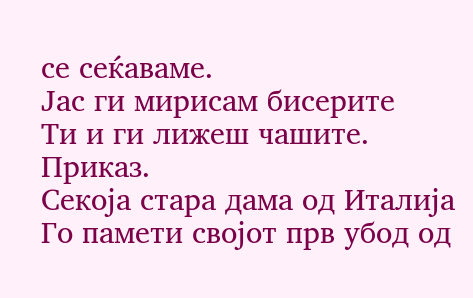се сеќаваме.
Јас ги мирисам бисерите
Ти и ги лижеш чашите.
Приказ.
Секоја стара дама од Италија
Го памети својот прв убод од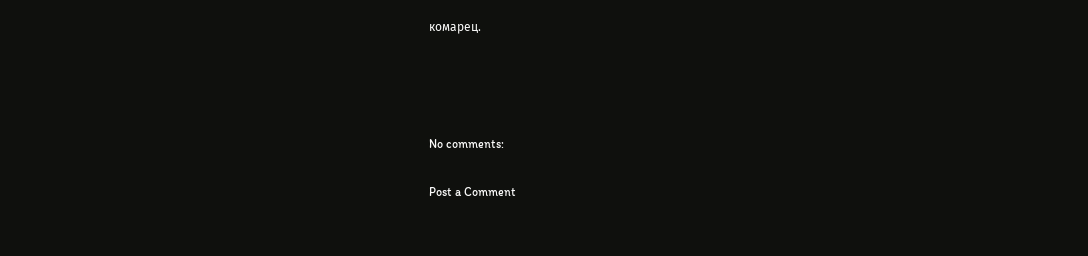комарец.




No comments:

Post a Comment